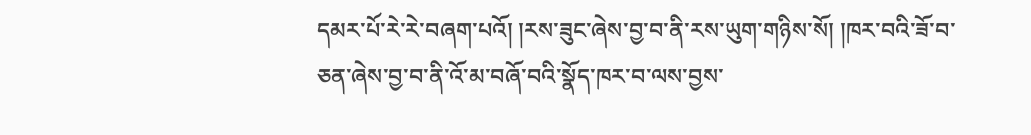དམར་པོ་རེ་རེ་བཞག་པའོ། །རས་ཟུང་ཞེས་བྱ་བ་ནི་རས་ཡུག་གཉིས་སོ། །ཁར་བའི་ཟོ་བ་ཅན་ཞེས་བྱ་བ་ནི་འོ་མ་བཞོ་བའི་སྣོད་ཁར་བ་ལས་བྱས་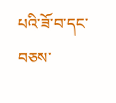པའི་ཟོ་བ་དང་བཅས་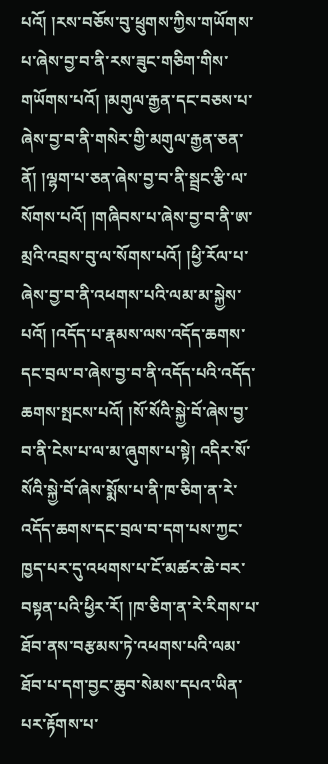པའོ། །རས་བཅོས་བུ་ཕྲུགས་ཀྱིས་གཡོགས་པ་ཞེས་བྱ་བ་ནི་རས་ཟུང་གཅིག་གིས་གཡོགས་པའོ། །མགུལ་རྒྱན་དང་བཅས་པ་ཞེས་བྱ་བ་ནི་གསེར་གྱི་མགུལ་རྒྱན་ཅན་ནོ། །ལྷག་པ་ཅན་ཞེས་བྱ་བ་ནི་སྦྲང་རྩི་ལ་སོགས་པའོ། །གཞིབས་པ་ཞེས་བྱ་བ་ནི་ཨ་མྲའི་འབྲས་བུ་ལ་སོགས་པའོ། །ཕྱི་རོལ་པ་ཞེས་བྱ་བ་ནི་འཕགས་པའི་ལམ་མ་སྐྱེས་པའོ། །འདོད་པ་རྣམས་ལས་འདོད་ཆགས་དང་བྲལ་བ་ཞེས་བྱ་བ་ནི་འདོད་པའི་འདོད་ཆགས་སྤངས་པའོ། །སོ་སོའི་སྐྱེ་བོ་ཞེས་བྱ་བ་ནི་ངེས་པ་ལ་མ་ཞུགས་པ་སྟེ། འདིར་སོ་སོའི་སྐྱེ་བོ་ཞེས་སྨོས་པ་ནི་ཁ་ཅིག་ན་རེ་འདོད་ཆགས་དང་བྲལ་བ་དག་པས་ཀྱང་ཁྱད་པར་དུ་འཕགས་པ་ངོ་མཚར་ཆེ་བར་བསྟན་པའི་ཕྱིར་རོ། །ཁ་ཅིག་ན་རེ་རིགས་པ་ཐོབ་ནས་བརྩམས་ཏེ་འཕགས་པའི་ལམ་ཐོབ་པ་དག་བྱང་ཆུབ་སེམས་དཔའ་ཡིན་པར་རྟོགས་པ་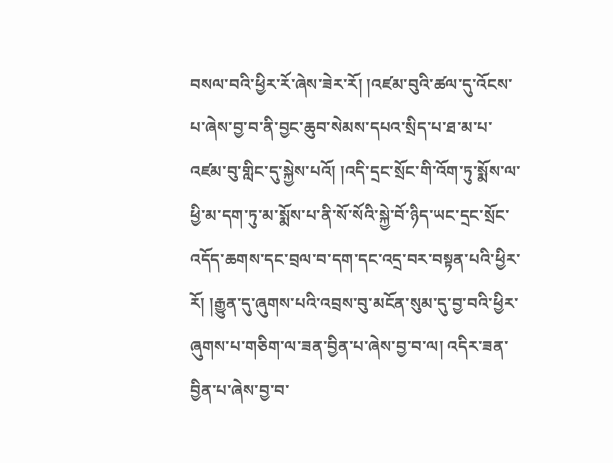བསལ་བའི་ཕྱིར་རོ་ཞེས་ཟེར་རོ། །འཛམ་བུའི་ཚལ་དུ་འོངས་པ་ཞེས་བྱ་བ་ནི་བྱང་ཆུབ་སེམས་དཔའ་སྲིད་པ་ཐ་མ་པ་འཛམ་བུ་གླིང་དུ་སྐྱེས་པའོ། །འདི་དྲང་སྲོང་གི་འོག་ཏུ་སྨོས་ལ་ཕྱི་མ་དག་ཏུ་མ་སྨོས་པ་ནི་སོ་སོའི་སྐྱེ་བོ་ཉིད་ཡང་དྲང་སྲོང་འདོད་ཆགས་དང་བྲལ་བ་དག་དང་འདྲ་བར་བསྟན་པའི་ཕྱིར་རོ། །རྒྱུན་དུ་ཞུགས་པའི་འབྲས་བུ་མངོན་སུམ་དུ་བྱ་བའི་ཕྱིར་ཞུགས་པ་གཅིག་ལ་ཟན་བྱིན་པ་ཞེས་བྱ་བ་ལ། འདིར་ཟན་བྱིན་པ་ཞེས་བྱ་བ་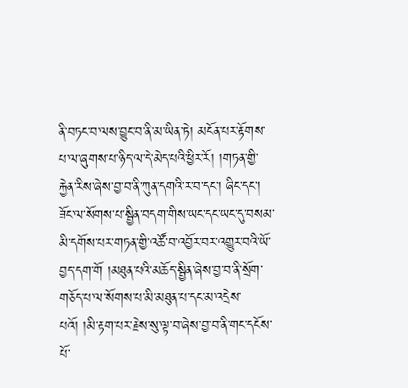ནི་བཏང་བ་ལས་བྱུང་བ་ནི་མ་ཡིན་ཏེ། མངོན་པར་རྟོགས་པ་ལ་ཞུགས་པ་ཉིད་ལ་དེ་མེད་པའི་ཕྱིར་རོ། །གཏན་གྱི་རྐྱེན་རིས་ཞེས་བྱ་བ་ནི་ཀུན་དགའི་ར་བ་དང་། ཞིང་དང་། ཟོང་ལ་སོགས་པ་སྦྱིན་བདག་གིས་ཡང་དང་ཡང་དུ་བསམ་མི་དགོས་པར་གཏན་གྱི་འཚོ་བ་འབྱོར་བར་འགྱུར་བའི་ཡོ་བྱད་དག་གོ །མཐུན་པའི་མཆོད་སྦྱིན་ཞེས་བྱ་བ་ནི་སྲོག་གཅོད་པ་ལ་སོགས་པ་མི་མཐུན་པ་དང་མ་འདྲེས་པའོ། །མི་རྟག་པར་རྗེས་སུ་ལྟ་བ་ཞེས་བྱ་བ་ནི་གང་དངོས་པོ་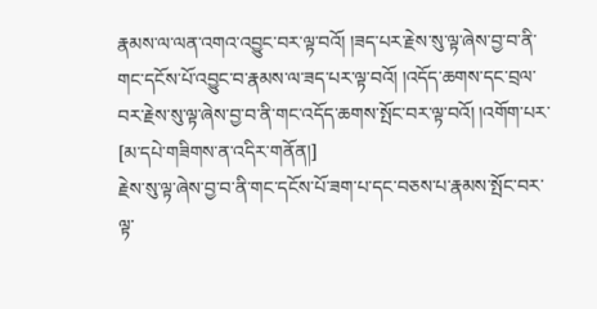རྣམས་ལ་ལན་འགའ་འབྱུང་བར་ལྟ་བའོ། །ཟད་པར་རྗེས་སུ་ལྟ་ཞེས་བྱ་བ་ནི་གང་དངོས་པོ་འབྱུང་བ་རྣམས་ལ་ཟད་པར་ལྟ་བའོ། །འདོད་ཆགས་དང་བྲལ་བར་རྗེས་སུ་ལྟ་ཞེས་བྱ་བ་ནི་གང་འདོད་ཆགས་སྤོང་བར་ལྟ་བའོ། །འགོག་པར་
[མ་དཔེ་གཟིགས་ན་འདིར་གནོན།]
རྗེས་སུ་ལྟ་ཞེས་བྱ་བ་ནི་གང་དངོས་པོ་ཟག་པ་དང་བཅས་པ་རྣམས་སྤོང་བར་ལྟ་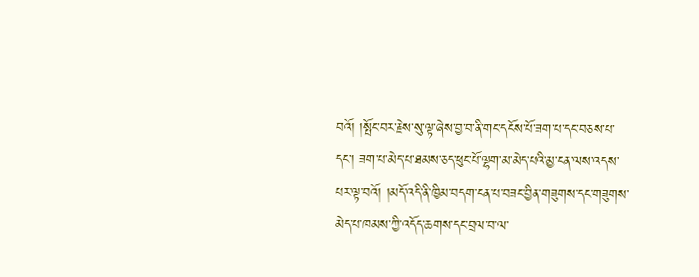བའོ། །སྤོང་བར་རྗེས་སུ་ལྟ་ཞེས་བྱ་བ་ནི་གང་དངོས་པོ་ཟག་པ་དང་བཅས་པ་དང་། ཟག་པ་མེད་པ་ཐམས་ཅད་ཕུང་པོ་ལྷག་མ་མེད་པའི་མྱ་ངན་ལས་འདས་པར་ལྟ་བའོ། །མདོ་འདི་ནི་ཁྱིམ་བདག་ངན་པ་བཟང་བྱིན་གཟུགས་དང་གཟུགས་མེད་པ་ཁམས་ཀྱི་འདོད་ཆགས་དང་བྲལ་བ་ལ་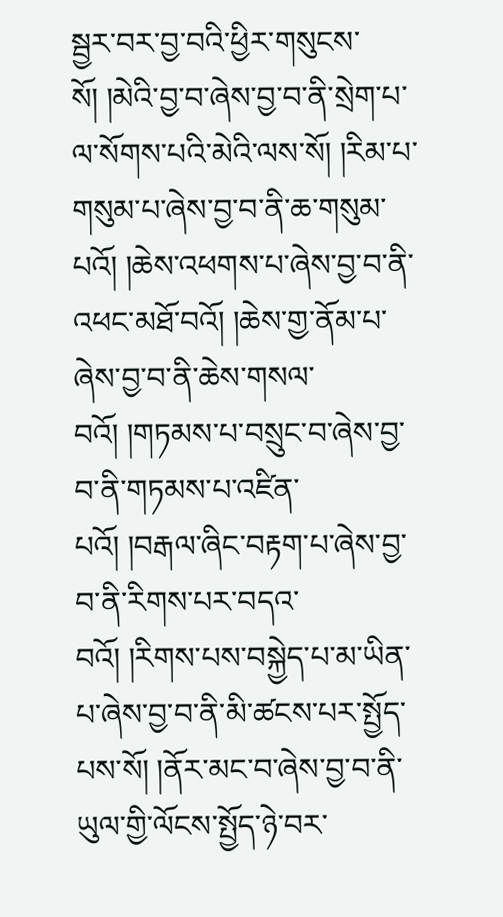སྦྱར་བར་བྱ་བའི་ཕྱིར་གསུངས་སོ། །མེའི་བྱ་བ་ཞེས་བྱ་བ་ནི་སྲེག་པ་ལ་སོགས་པའི་མེའི་ལས་སོ། །རིམ་པ་གསུམ་པ་ཞེས་བྱ་བ་ནི་ཆ་གསུམ་པའོ། །ཆེས་འཕགས་པ་ཞེས་བྱ་བ་ནི་འཕང་མཐོ་བའོ། །ཆེས་གྱ་ནོམ་པ་ཞེས་བྱ་བ་ནི་ཆེས་གསལ་བའོ། །གཏམས་པ་བསྲུང་བ་ཞེས་བྱ་བ་ནི་གཏམས་པ་འཛིན་པའོ། །བརྒལ་ཞིང་བརྟག་པ་ཞེས་བྱ་བ་ནི་རིགས་པར་བདའ་བའོ། །རིགས་པས་བསྐྱེད་པ་མ་ཡིན་པ་ཞེས་བྱ་བ་ནི་མི་ཚངས་པར་སྤྱོད་པས་སོ། །ནོར་མང་བ་ཞེས་བྱ་བ་ནི་ཡུལ་གྱི་ལོངས་སྤྱོད་ཉེ་བར་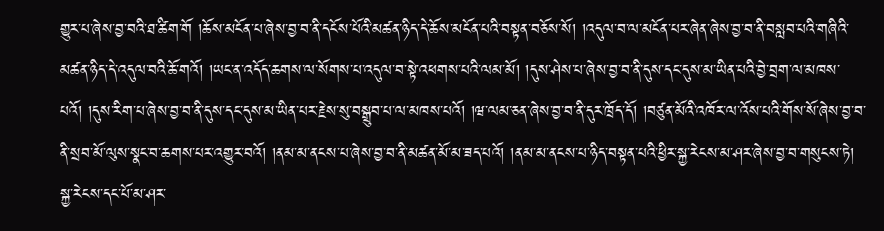གྱུར་པ་ཞེས་བྱ་བའི་ཐ་ཚིག་གོ །ཆོས་མངོན་པ་ཞེས་བྱ་བ་ནི་དངོས་པོའི་མཚན་ཉིད་དེ་ཆོས་མངོན་པའི་བསྟན་བཅོས་སོ། །འདུལ་བ་ལ་མངོན་པར་ཞེན་ཞེས་བྱ་བ་ནི་བསླབ་པའི་གཞིའི་མཚན་ཉིད་དེ་འདུལ་བའི་ཆོ་གའོ། །ཡང་ན་འདོད་ཆགས་ལ་སོགས་པ་འདུལ་བ་སྟེ་འཕགས་པའི་ལམ་མོ། །དུས་ཤེས་པ་ཞེས་བྱ་བ་ནི་དུས་དང་དུས་མ་ཡིན་པའི་བྱེ་བྲག་ལ་མཁས་པའོ། །དུས་རིག་པ་ཞེས་བྱ་བ་ནི་དུས་དང་དུས་མ་ཡིན་པར་རྗེས་སུ་བསྒྲུབ་པ་ལ་མཁས་པའོ། །ཝ་ལམ་ཅན་ཞེས་བྱ་བ་ནི་དུར་ཁྲོད་དོ། །བཙུན་མོའི་འཁོར་ལ་འོས་པའི་གོས་སོ་ཞེས་བྱ་བ་ནི་སྲབ་མོ་ལུས་སྣང་བ་ཆགས་པར་འགྱུར་བའོ། །ནམ་མ་ནངས་པ་ཞེས་བྱ་བ་ནི་མཚན་མོ་མ་ཟད་པའོ། །ནམ་མ་ནངས་པ་ཉིད་བསྟན་པའི་ཕྱིར་སྐྱ་རེངས་མ་ཤར་ཞེས་བྱ་བ་གསུངས་ཏེ། སྐྱ་རེངས་དང་པོ་མ་ཤར་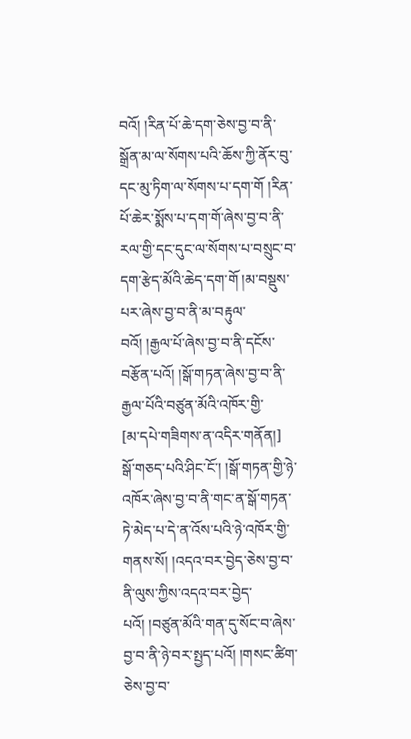བའོ། །རིན་པོ་ཆེ་དག་ཅེས་བྱ་བ་ནི་སྒྲོན་མ་ལ་སོགས་པའི་ཆོས་ཀྱི་ནོར་བུ་དང་མུ་ཏིག་ལ་སོགས་པ་དག་གོ །རིན་པོ་ཆེར་སྨོས་པ་དག་གོ་ཞེས་བྱ་བ་ནི་རལ་གྱི་དང་དུང་ལ་སོགས་པ་བསྲུང་བ་དག་རྩེད་མོའི་ཆེད་དག་གོ །མ་བསྡུས་པར་ཞེས་བྱ་བ་ནི་མ་བརྟུལ་བའོ། །རྒྱལ་པོ་ཞེས་བྱ་བ་ནི་དངོས་བརྩོན་པའོ། །སྒོ་གཏན་ཞེས་བྱ་བ་ནི་རྒྱལ་པོའི་བཙུན་མོའི་འཁོར་གྱི་
[མ་དཔེ་གཟིགས་ན་འདིར་གནོན།]
སྒོ་གཅད་པའི་ཤིང་ངོ་། །སྒོ་གཏན་གྱི་ཉེ་འཁོར་ཞེས་བྱ་བ་ནི་གང་ན་སྒོ་གཏན་ཏེ་མེད་པ་དེ་ན་འོས་པའི་ཉེ་འཁོར་གྱི་གནས་སོ། །འདའ་བར་བྱེད་ཅེས་བྱ་བ་ནི་ལུས་ཀྱིས་འདའ་བར་བྱེད་པའོ། །བཙུན་མོའི་གན་དུ་སོང་བ་ཞེས་བྱ་བ་ནི་ཉེ་བར་སྤྱད་པའོ། །གསང་ཚིག་ཅེས་བྱ་བ་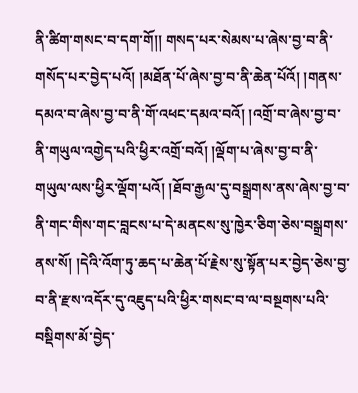ནི་ཚིག་གསང་བ་དག་གོ།། གསད་པར་སེམས་པ་ཞེས་བྱ་བ་ནི་གསོད་པར་བྱེད་པའོ། །མཐོན་པོ་ཞེས་བྱ་བ་ནི་ཆེན་པོའོ། །གནས་དམའ་བ་ཞེས་བྱ་བ་ནི་གོ་འཕང་དམའ་བའོ། །འགྲོ་བ་ཞེས་བྱ་བ་ནི་གཡུལ་འགྱེད་པའི་ཕྱིར་འགྲོ་བའོ། །ལྡོག་པ་ཞེས་བྱ་བ་ནི་གཡུལ་ལས་ཕྱིར་ལྡོག་པའོ། །ཐོབ་རྒྱལ་དུ་བསྒྲགས་ནས་ཞེས་བྱ་བ་ནི་གང་གིས་གང་བླངས་པ་དེ་མནངས་སུ་ཁྱེར་ཅིག་ཅེས་བསྒྲགས་ནས་སོ། །དེའི་འོག་ཏུ་ཆད་པ་ཆེན་པོ་རྗེས་སུ་སྟོན་པར་བྱེད་ཅེས་བྱ་བ་ནི་རྫས་འདོར་དུ་འཇུད་པའི་ཕྱིར་གསང་བ་ལ་བསྔགས་པའི་བསྡིགས་མོ་བྱེད་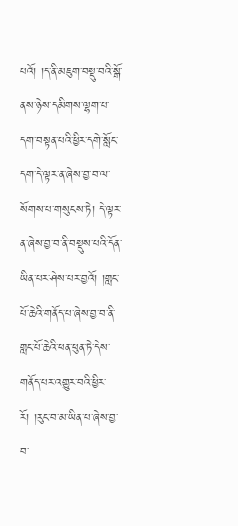པའོ། །ད་ནི་མཇུག་བསྡུ་བའི་སྒོ་ནས་ཉེས་དམིགས་ལྷག་པ་དག་བསྟན་པའི་ཕྱིར་དགེ་སློང་དག་དེ་ལྟར་ན་ཞེས་བྱ་བ་ལ་སོགས་པ་གསུངས་ཏེ། དེ་ལྟར་ན་ཞེས་བྱ་བ་ནི་བསྡུས་པའི་དོན་ཡིན་པར་ཤེས་པར་བྱའོ། །གླང་པོ་ཆེའི་གནོད་པ་ཞེས་བྱ་བ་ནི་གླང་པོ་ཆེའི་ཕན་ཕུན་ཏེ་དེས་གནོད་པར་འགྱུར་བའི་ཕྱིར་རོ། །རུང་བ་མ་ཡིན་པ་ཞེས་བྱ་བ་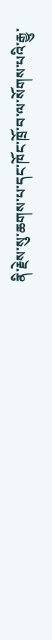ནི་རྗེས་སུ་ཆགས་པ་དང་ཁོང་ཁྲོ་བ་ལ་སོགས་པའི་རྒྱུ་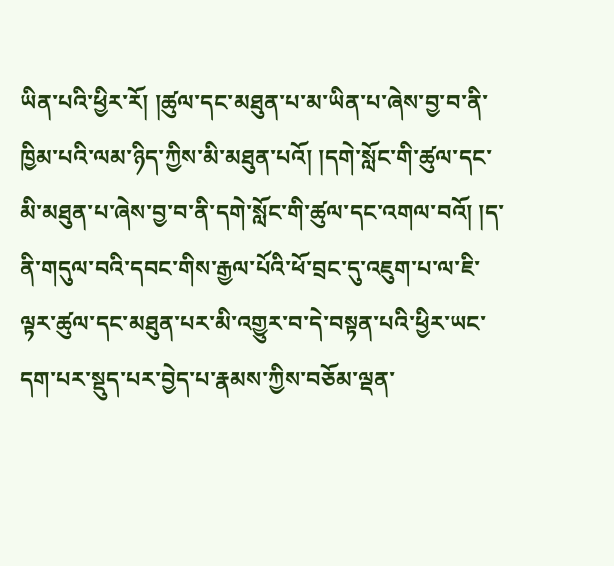ཡིན་པའི་ཕྱིར་རོ། །ཚུལ་དང་མཐུན་པ་མ་ཡིན་པ་ཞེས་བྱ་བ་ནི་ཁྱིམ་པའི་ལམ་ཉིད་ཀྱིས་མི་མཐུན་པའོ། །དགེ་སློང་གི་ཚུལ་དང་མི་མཐུན་པ་ཞེས་བྱ་བ་ནི་དགེ་སློང་གི་ཚུལ་དང་འགལ་བའོ། །ད་ནི་གདུལ་བའི་དབང་གིས་རྒྱལ་པོའི་ཕོ་བྲང་དུ་འཇུག་པ་ལ་ཇི་ལྟར་ཚུལ་དང་མཐུན་པར་མི་འགྱུར་བ་དེ་བསྟན་པའི་ཕྱིར་ཡང་དག་པར་སྡུད་པར་བྱེད་པ་རྣམས་ཀྱིས་བཅོམ་ལྡན་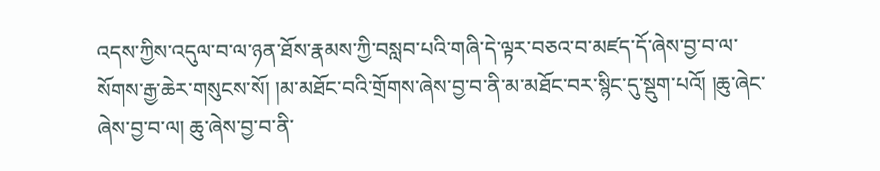འདས་ཀྱིས་འདུལ་བ་ལ་ཉན་ཐོས་རྣམས་ཀྱི་བསླབ་པའི་གཞི་དེ་ལྟར་བཅའ་བ་མཛད་དོ་ཞེས་བྱ་བ་ལ་སོགས་རྒྱ་ཆེར་གསུངས་སོ། །མ་མཐོང་བའི་གྲོགས་ཞེས་བྱ་བ་ནི་མ་མཐོང་བར་སྙིང་དུ་སྡུག་པའོ། །ཆུ་ཞེང་ཞེས་བྱ་བ་ལ། ཆུ་ཞེས་བྱ་བ་ནི་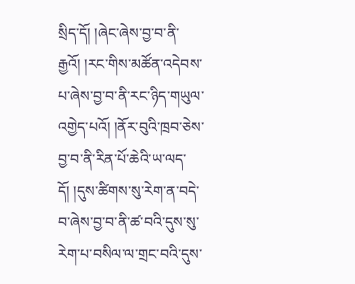སྲིད་དོ། །ཞེང་ཞེས་བྱ་བ་ནི་རྒྱའོ། །རང་གིས་མཚོན་འདེབས་པ་ཞེས་བྱ་བ་ནི་རང་ཉིད་གཡུལ་འགྱེད་པའོ། །ནོར་བུའི་ཁྲབ་ཅེས་བྱ་བ་ནི་རིན་པོ་ཆེའི་ཡ་ལད་དོ། །དུས་ཚིགས་སུ་རེག་ན་བདེ་བ་ཞེས་བྱ་བ་ནི་ཚ་བའི་དུས་སུ་རེག་པ་བསིལ་ལ་གྲང་བའི་དུས་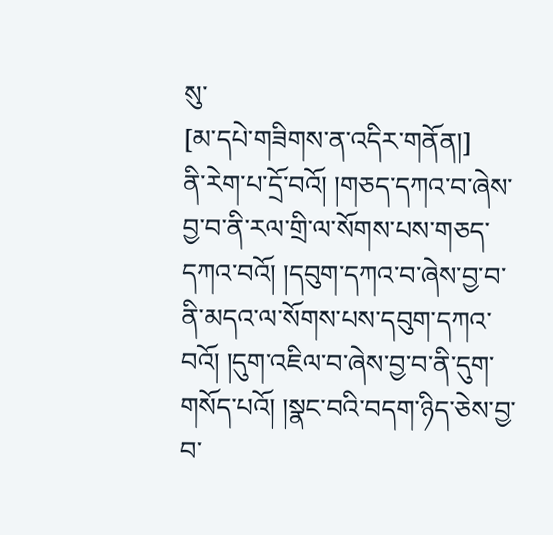སུ་
[མ་དཔེ་གཟིགས་ན་འདིར་གནོན།]
ནི་རེག་པ་དྲོ་བའོ། །གཅད་དཀའ་བ་ཞེས་བྱ་བ་ནི་རལ་གྲི་ལ་སོགས་པས་གཅད་དཀའ་བའོ། །དབུག་དཀའ་བ་ཞེས་བྱ་བ་ནི་མདའ་ལ་སོགས་པས་དབུག་དཀའ་བའོ། །དུག་འཇིལ་བ་ཞེས་བྱ་བ་ནི་དུག་གསོད་པའོ། །སྣང་བའི་བདག་ཉིད་ཅེས་བྱ་བ་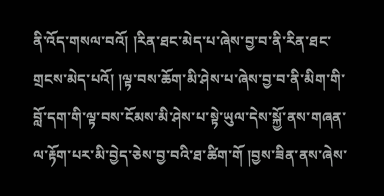ནི་འོད་གསལ་བའོ། །རིན་ཐང་མེད་པ་ཞེས་བྱ་བ་ནི་རིན་ཐང་གྲངས་མེད་པའོ། །ལྟ་བས་ཆོག་མི་ཤེས་པ་ཞེས་བྱ་བ་ནི་མིག་གི་བློ་དག་གི་ལྟ་བས་ངོམས་མི་ཤེས་པ་སྟེ་ཡུལ་དེས་སྐྱོ་ནས་གཞན་ལ་རྟོག་པར་མི་བྱེད་ཅེས་བྱ་བའི་ཐ་ཚིག་གོ །བྱས་ཟིན་ནས་ཞེས་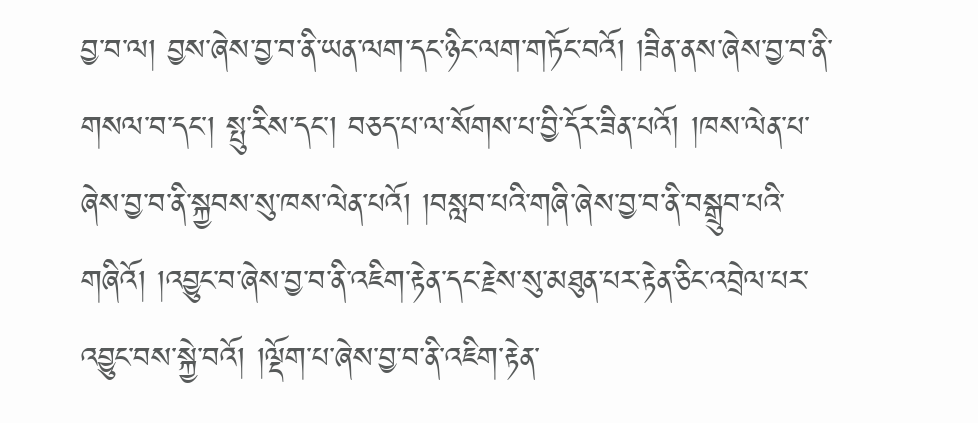བྱ་བ་ལ། བྱས་ཞེས་བྱ་བ་ནི་ཡན་ལག་དང་ཉིང་ལག་གཏོང་བའོ། །ཟིན་ནས་ཞེས་བྱ་བ་ནི་གསལ་བ་དང་། སྤུ་རིས་དང་། བཅད་པ་ལ་སོགས་པ་བྱི་དོར་ཟིན་པའོ། །ཁས་ལེན་པ་ཞེས་བྱ་བ་ནི་སྐྱབས་སུ་ཁས་ལེན་པའོ། །བསླབ་པའི་གཞི་ཞེས་བྱ་བ་ནི་བསྒྲུབ་པའི་གཞིའོ། །འབྱུང་བ་ཞེས་བྱ་བ་ནི་འཇིག་རྟེན་དང་རྗེས་སུ་མཐུན་པར་རྟེན་ཅིང་འབྲེལ་པར་འབྱུང་བས་སྐྱེ་བའོ། །ལྡོག་པ་ཞེས་བྱ་བ་ནི་འཇིག་རྟེན་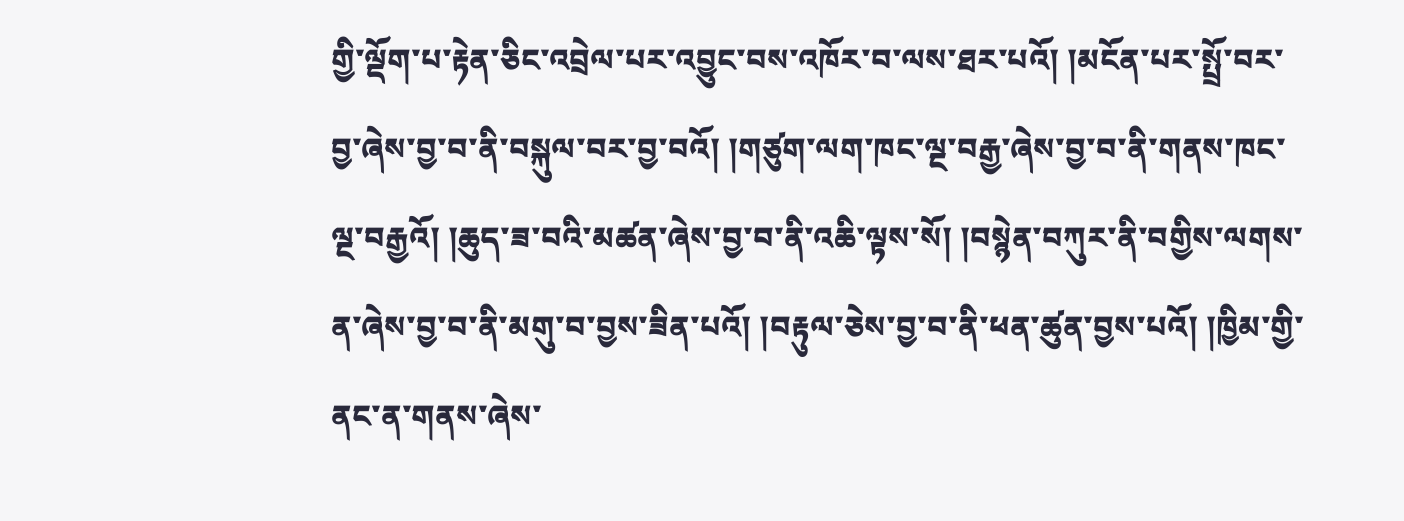གྱི་ལྡོག་པ་རྟེན་ཅིང་འབྲེལ་པར་འབྱུང་བས་འཁོར་བ་ལས་ཐར་པའོ། །མངོན་པར་སྤྲོ་བར་བྱ་ཞེས་བྱ་བ་ནི་བསྐུལ་བར་བྱ་བའོ། །གཙུག་ལག་ཁང་ལྔ་བརྒྱ་ཞེས་བྱ་བ་ནི་གནས་ཁང་ལྔ་བརྒྱའོ། །ཆུད་ཟ་བའི་མཚན་ཞེས་བྱ་བ་ནི་འཆི་ལྟས་སོ། །བསྙེན་བཀུར་ནི་བགྱིས་ལགས་ན་ཞེས་བྱ་བ་ནི་མགུ་བ་བྱས་ཟིན་པའོ། །བརྟུལ་ཅེས་བྱ་བ་ནི་ཕན་ཚུན་བྱས་པའོ། །ཁྱིམ་གྱི་ནང་ན་གནས་ཞེས་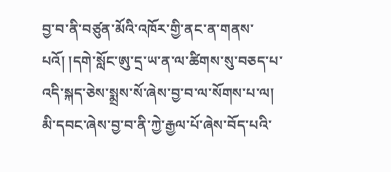བྱ་བ་ནི་བཙུན་མོའི་འཁོར་གྱི་ནང་ན་གནས་པའོ། །དགེ་སློང་ཨུ་དྲ་ཡ་ན་ལ་ཚིགས་སུ་བཅད་པ་འདི་སྐད་ཅེས་སྨྲས་སོ་ཞེས་བྱ་བ་ལ་སོགས་པ་ལ། མི་དབང་ཞེས་བྱ་བ་ནི་ཀྱེ་རྒྱལ་པོ་ཞེས་བོད་པའི་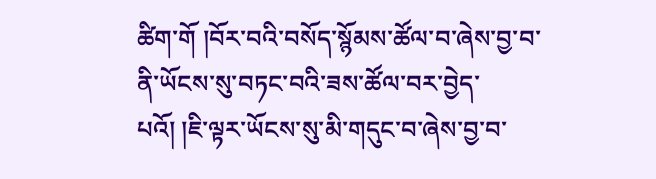ཚིག་གོ །བོར་བའི་བསོད་སྙོམས་ཚོལ་བ་ཞེས་བྱ་བ་ནི་ཡོངས་སུ་བཏང་བའི་ཟས་ཚོལ་བར་བྱེད་པའོ། །ཇི་ལྟར་ཡོངས་སུ་མི་གདུང་བ་ཞེས་བྱ་བ་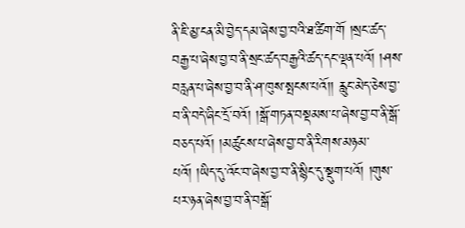ནི་ཇི་མྱ་ངན་མི་བྱེད་དམ་ཞེས་བྱ་བའི་ཐ་ཚིག་གོ །སྲང་ཚད་བརྒྱ་པ་ཞེས་བྱ་བ་ནི་སྲང་ཚད་བརྒྱའི་ཚད་དང་ལྡན་པའོ། །ཤས་བརླན་པ་ཞེས་བྱ་བ་ནི་ཤ་ཁུས་སྤངས་པའོ།། རླུང་མེད་ཅེས་བྱ་བ་ནི་བདེ་ཞིང་དྲོ་བའོ། །སྒོ་གཏན་བསྡམས་པ་ཞེས་བྱ་བ་ནི་སྒོ་བཅད་པའོ། །མཚུངས་པ་ཞེས་བྱ་བ་ནི་རིགས་མཉམ་པའོ། །ཡིད་དུ་འོང་བ་ཞེས་བྱ་བ་ནི་སྙིང་དུ་སྡུག་པའོ། །གུས་པར་ཉན་ཞེས་བྱ་བ་ནི་བསྒོ་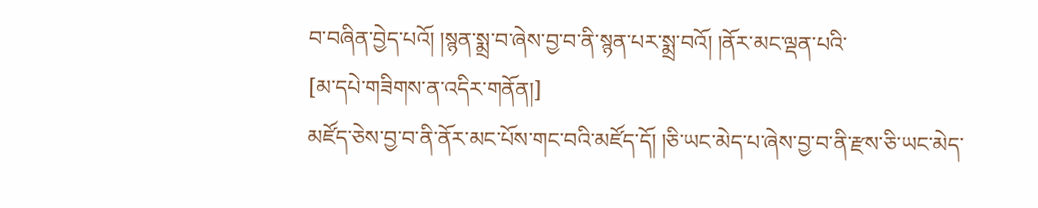བ་བཞིན་བྱེད་པའོ། །སྙན་སྨྲ་བ་ཞེས་བྱ་བ་ནི་སྙན་པར་སྨྲ་བའོ། །ནོར་མང་ལྡན་པའི་
[མ་དཔེ་གཟིགས་ན་འདིར་གནོན།]
མཛོད་ཅེས་བྱ་བ་ནི་ནོར་མང་པོས་གང་བའི་མཛོད་དོ། །ཅི་ཡང་མེད་པ་ཞེས་བྱ་བ་ནི་རྫས་ཅི་ཡང་མེད་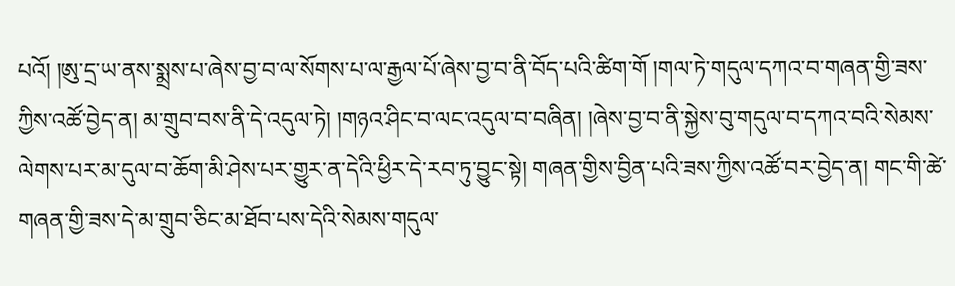པའོ། །ཨུ་དྲ་ཡ་ནས་སྨྲས་པ་ཞེས་བྱ་བ་ལ་སོགས་པ་ལ་རྒྱལ་པོ་ཞེས་བྱ་བ་ནི་བོད་པའི་ཚིག་གོ །གལ་ཏེ་གདུལ་དཀའ་བ་གཞན་གྱི་ཟས་ཀྱིས་འཚོ་བྱེད་ན། མ་གྲུབ་བས་ནི་དེ་འདུལ་ཏེ། །གཉའ་ཤིང་བ་ལང་འདུལ་བ་བཞིན། །ཞེས་བྱ་བ་ནི་སྐྱེས་བུ་གདུལ་བ་དཀའ་བའི་སེམས་ལེགས་པར་མ་དུལ་བ་ཆོག་མི་ཤེས་པར་གྱུར་ན་དེའི་ཕྱིར་དེ་རབ་ཏུ་བྱུང་སྟེ། གཞན་གྱིས་བྱིན་པའི་ཟས་ཀྱིས་འཚོ་བར་བྱེད་ན། གང་གི་ཚེ་གཞན་གྱི་ཟས་དེ་མ་གྲུབ་ཅིང་མ་ཐོབ་པས་དེའི་སེམས་གདུལ་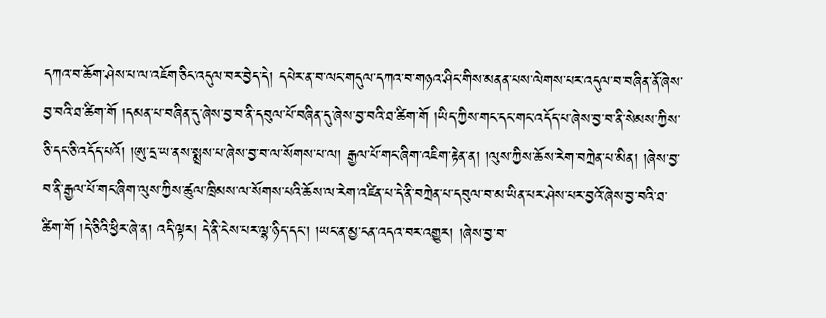དཀའ་བ་ཆོག་ཤེས་པ་ལ་འཇོག་ཅིང་འདུལ་བར་བྱེད་དེ། དཔེར་ན་བ་ལང་གདུལ་དཀའ་བ་གཉའ་ཤིང་གིས་མནན་པས་ལེགས་པར་འདུལ་བ་བཞིན་ནོ་ཞེས་བྱ་བའི་ཐ་ཚིག་གོ །དམན་པ་བཞིན་དུ་ཞེས་བྱ་བ་ནི་དབུལ་པོ་བཞིན་དུ་ཞེས་བྱ་བའི་ཐ་ཚིག་གོ །ཡིད་ཀྱིས་གང་དང་གང་འདོད་པ་ཞེས་བྱ་བ་ནི་སེམས་ཀྱིས་ཅི་དང་ཅི་འདོད་པའོ། །ཨུ་དྲ་ཡ་ནས་སྨྲས་པ་ཞེས་བྱ་བ་ལ་སོགས་པ་ལ། རྒྱལ་པོ་གང་ཞིག་འཇིག་རྟེན་ན། །ལུས་ཀྱིས་ཆོས་རེག་བཀྲེན་པ་མིན། །ཞེས་བྱ་བ་ནི་རྒྱལ་པོ་གང་ཞིག་ལུས་ཀྱིས་ཚུལ་ཁྲིམས་ལ་སོགས་པའི་ཆོས་ལ་རེག་འཛིན་པ་དེ་ནི་བཀྲེན་པ་དབུལ་བ་མ་ཡིན་པར་ཤེས་པར་བྱའོ་ཞེས་བྱ་བའི་ཐ་ཚིག་གོ །དེ་ཅིའི་ཕྱིར་ཞེ་ན། འདི་ལྟར། དེ་ནི་ངེས་པར་ལྷ་ཉིད་དང་། །ཡང་ན་མྱ་ངན་འདའ་བར་འགྱུར། །ཞེས་བྱ་བ་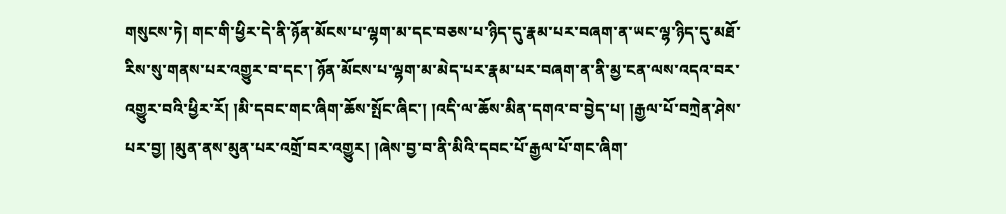གསུངས་ཏེ། གང་གི་ཕྱིར་དེ་ནི་ཉོན་མོངས་པ་ལྷག་མ་དང་བཅས་པ་ཉིད་དུ་རྣམ་པར་བཞག་ན་ཡང་ལྷ་ཉིད་དུ་མཐོ་རིས་སུ་གནས་པར་འགྱུར་བ་དང་། ཉོན་མོངས་པ་ལྷག་མ་མེད་པར་རྣམ་པར་བཞག་ན་ནི་མྱ་ངན་ལས་འདའ་བར་འགྱུར་བའི་ཕྱིར་རོ། །མི་དབང་གང་ཞིག་ཆོས་སྤོང་ཞིང་། །འདི་ལ་ཆོས་མིན་དགའ་བ་བྱེད་པ། །རྒྱལ་པོ་བཀྲེན་ཤེས་པར་བྱ། །མུན་ནས་མུན་པར་འགྲོ་བར་འགྱུར། །ཞེས་བྱ་བ་ནི་མིའི་དབང་པོ་རྒྱལ་པོ་གང་ཞིག་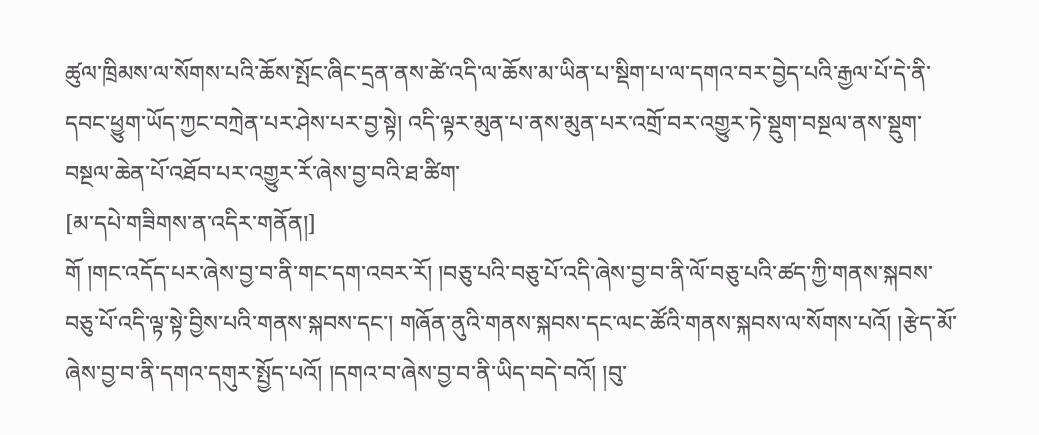ཚུལ་ཁྲིམས་ལ་སོགས་པའི་ཆོས་སྤོང་ཞིང་དྲན་ནས་ཚེ་འདི་ལ་ཆོས་མ་ཡིན་པ་སྡིག་པ་ལ་དགའ་བར་བྱེད་པའི་རྒྱལ་པོ་དེ་ནི་དབང་ཕྱུག་ཡོད་ཀྱང་བཀྲེན་པར་ཤེས་པར་བྱ་སྟེ། འདི་ལྟར་མུན་པ་ནས་མུན་པར་འགྲོ་བར་འགྱུར་ཏེ་སྡུག་བསྔལ་ནས་སྡུག་བསྔལ་ཆེན་པོ་འཐོབ་པར་འགྱུར་རོ་ཞེས་བྱ་བའི་ཐ་ཚིག་
[མ་དཔེ་གཟིགས་ན་འདིར་གནོན།]
གོ །གང་འདོད་པར་ཞེས་བྱ་བ་ནི་གང་དག་འབར་རོ། །བཅུ་པའི་བཅུ་པོ་འདི་ཞེས་བྱ་བ་ནི་ལོ་བཅུ་པའི་ཚད་ཀྱི་གནས་སྐབས་བཅུ་པོ་འདི་ལྟ་སྟེ་བྱིས་པའི་གནས་སྐབས་དང་། གཞོན་ནུའི་གནས་སྐབས་དང་ལང་ཚོའི་གནས་སྐབས་ལ་སོགས་པའོ། །རྩེད་མོ་ཞེས་བྱ་བ་ནི་དགའ་དགུར་སྤྱོད་པའོ། །དགའ་བ་ཞེས་བྱ་བ་ནི་ཡིད་བདེ་བའོ། །བུ་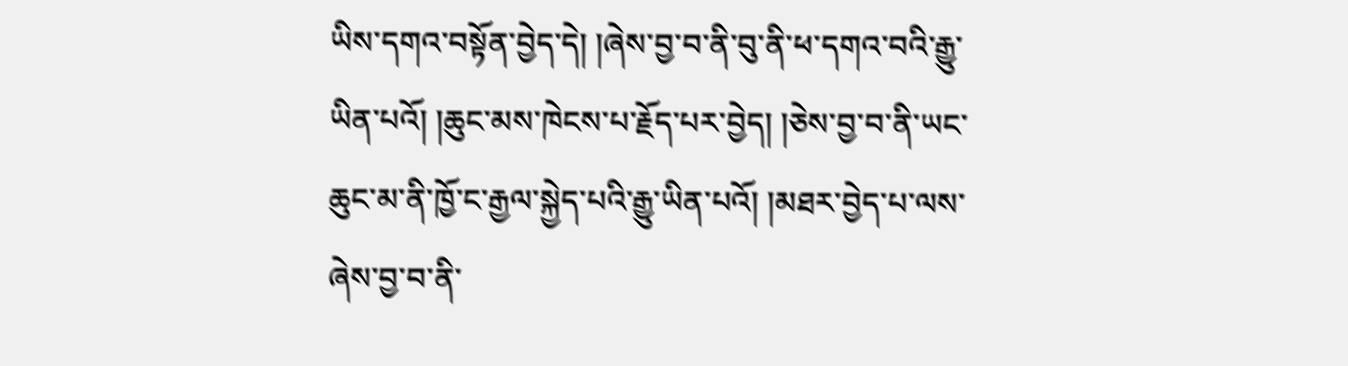ཡིས་དགའ་བསྟོན་བྱེད་དེ། །ཞེས་བྱ་བ་ནི་བུ་ནི་ཕ་དགའ་བའི་རྒྱུ་ཡིན་པའོ། །ཆུང་མས་ཁེངས་པ་རྗོད་པར་བྱེད། །ཅེས་བྱ་བ་ནི་ཡང་ཆུང་མ་ནི་ཁྱོ་ང་རྒྱལ་སྐྱེད་པའི་རྒྱུ་ཡིན་པའོ། །མཐར་བྱེད་པ་ལས་ཞེས་བྱ་བ་ནི་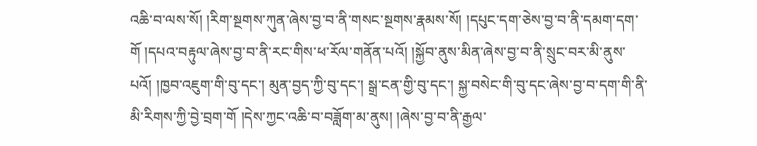འཆི་བ་ལས་སོ། །རིག་སྔགས་ཀུན་ཞེས་བྱ་བ་ནི་གསང་སྔགས་རྣམས་སོ། །དཔུང་དག་ཅེས་བྱ་བ་ནི་དམག་དག་གོ །དཔའ་བརྟུལ་ཞེས་བྱ་བ་ནི་རང་གིས་ཕ་རོལ་གནོན་པའོ། །སྐྱོབ་ནུས་མིན་ཞེས་བྱ་བ་ནི་སྲུང་བར་མི་ནུས་པའོ། །ཁྱབ་འཇུག་གི་བུ་དང་། མུན་བྱད་ཀྱི་བུ་དང་། སྒྲ་ངན་གྱི་བུ་དང་། སྐྱ་བསེང་གི་བུ་དང་ཞེས་བྱ་བ་དག་གི་ནི་མི་རིགས་ཀྱི་བྱེ་བྲག་གོ །དེས་ཀྱང་འཆི་བ་བཟློག་མ་ནུས། །ཞེས་བྱ་བ་ནི་རྒྱལ་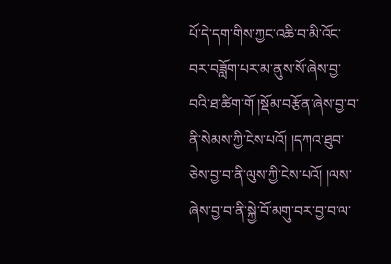པོ་དེ་དག་གིས་ཀྱང་འཆི་བ་མི་འོང་བར་བཟློག་པར་མ་ནུས་སོ་ཞེས་བྱ་བའི་ཐ་ཚིག་གོ །སྡོམ་བརྩོན་ཞེས་བྱ་བ་ནི་སེམས་ཀྱི་ངེས་པའོ། །དཀའ་ཐུབ་ཅེས་བྱ་བ་ནི་ལུས་ཀྱི་ངེས་པའོ། །ལས་ཞེས་བྱ་བ་ནི་སྐྱེ་བོ་མགུ་བར་བྱ་བ་ལ་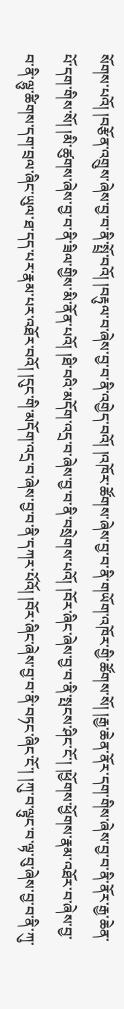སོགས་པའོ། །བརྩོན་འགྲུས་ཞེས་བྱ་བ་ནི་སྤྲོ་བའོ། །བརྟུལ་བ་ཞེས་བྱ་བ་ནི་འགྱེད་བའོ། །འཁོར་ཚོགས་ཞེས་བྱ་བ་ནི་གཡོག་འཁོར་གྱི་ཚོགས་སོ། །རྒྱ་ཆེན་ནོར་དག་གིས་ཞེས་བྱ་བ་ནི་ནོར་རྒྱ་ཆེན་པོ་དག་གིས་སོ། །མི་ཚུགས་ཞེས་བྱ་བ་ནི་ཟིལ་གྱིས་མི་ནོན་པའོ། །ཐི་བའི་མདོག་འདྲ་བ་ཞེས་བྱ་བ་ནི་བསྲེགས་པའོ། །བོར་ཞིང་ཞེས་བྱ་བ་ནི་སྤངས་ཤིང་ངོ་། །ཕྱོགས་ཕྱོགས་རྣམ་འཐོར་བ་ཞེས་བྱ་བ་ནི་ལྷུ་ཚིགས་དག་བྲལ་ཞིང་ཡུལ་ཐ་དད་པར་རྣམ་པར་འཐོར་བའོ། །དུང་གི་མདོག་འདྲ་བ་ཞེས་བྱ་བ་ནི་དཀར་པོའོ། །བོར་ཞིང་ཞེས་བྱ་བ་ནི་བཏང་ཞིང་ངོ་། །ཀུ་བ་ལྟུང་བ་ལྟ་བུ་ཞེས་བྱ་བ་ནི་ཀུ་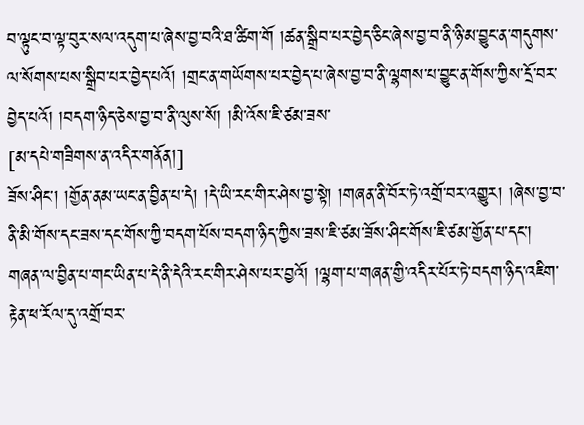བ་ལྟུང་བ་ལྟ་བུར་སལ་འདུག་པ་ཞེས་བྱ་བའི་ཐ་ཚིག་གོ །ཚན་སྒྲིབ་པར་བྱེད་ཅིང་ཞེས་བྱ་བ་ནི་ཉི་མ་བྱུང་ན་གདུགས་ལ་སོགས་པས་སྒྲིབ་པར་བྱེད་པའོ། །གྲང་ན་གཡོགས་པར་བྱེད་པ་ཞེས་བྱ་བ་ནི་ལྷགས་པ་བྱུང་ན་གོས་ཀྱིས་དྲོ་བར་བྱེད་པའོ། །བདག་ཉིད་ཅེས་བྱ་བ་ནི་ལུས་སོ། །མི་འོས་ཇི་ཙམ་ཟས་
[མ་དཔེ་གཟིགས་ན་འདིར་གནོན།]
ཟོས་ཤིང་། །གྱོན་ནམ་ཡང་ན་བྱིན་པ་དེ། །དེ་ཡི་རང་གིར་ཤེས་བྱ་སྟེ། །གཞན་ནི་བོར་ཏེ་འགྲོ་བར་འགྱུར། །ཞེས་བྱ་བ་ནི་མི་གོས་དང་ཟས་དང་གོས་ཀྱི་བདག་པོས་བདག་ཉིད་ཀྱིས་ཟས་ཇི་ཙམ་ཟོས་ཤིང་གོས་ཇི་ཙམ་གྱོན་པ་དང་། གཞན་ལ་བྱིན་པ་གང་ཡིན་པ་དེ་ནི་དེའི་རང་གིར་ཤེས་པར་བྱའོ། །ལྷག་པ་གཞན་གྱི་འདིར་པོར་ཏེ་བདག་ཉིད་འཇིག་རྟེན་ཕ་རོལ་དུ་འགྲོ་བར་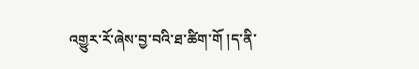འགྱུར་རོ་ཞེས་བྱ་བའི་ཐ་ཚིག་གོ །ད་ནི་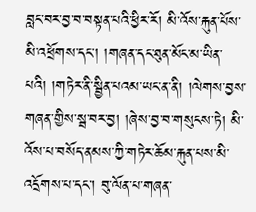བླང་བར་བྱ་བ་བསྟན་པའི་ཕྱིར་རོ། མི་འོས་རྐུན་པོས་མི་འཕྲོགས་དང་། །གཞན་དང་ཐུན་མོང་མ་ཡིན་པའི། །གཏེར་ནི་སྦྱིན་པའམ་ཡང་ན་ནི། །ལེགས་བྱས་གཞན་གྱིས་སྦ་བར་བྱ། །ཞེས་བྱ་བ་གསུངས་ཏེ། མི་འོས་པ་བསོད་ནམས་ཀྱི་གཏེར་ཆོམ་རྐུན་པས་མི་འདྲོགས་པ་དང་། བུ་ལོན་པ་གཞན་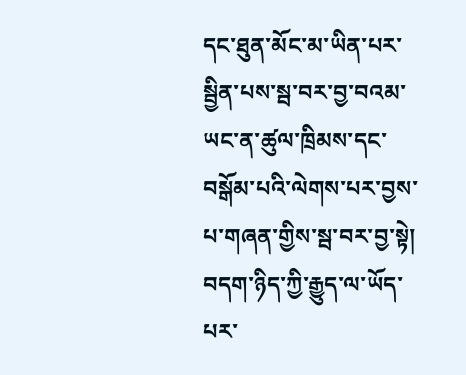དང་ཐུན་མོང་མ་ཡིན་པར་སྦྱིན་པས་སྦ་བར་བྱ་བའམ་ཡང་ན་ཚུལ་ཁྲིམས་དང་བསྒོམ་པའི་ལེགས་པར་བྱས་པ་གཞན་གྱིས་སྦ་བར་བྱ་སྟེ། བདག་ཉིད་ཀྱི་རྒྱུད་ལ་ཡོད་པར་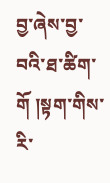བྱ་ཞེས་བྱ་བའི་ཐ་ཚིག་གོ །སྟག་གིས་རི་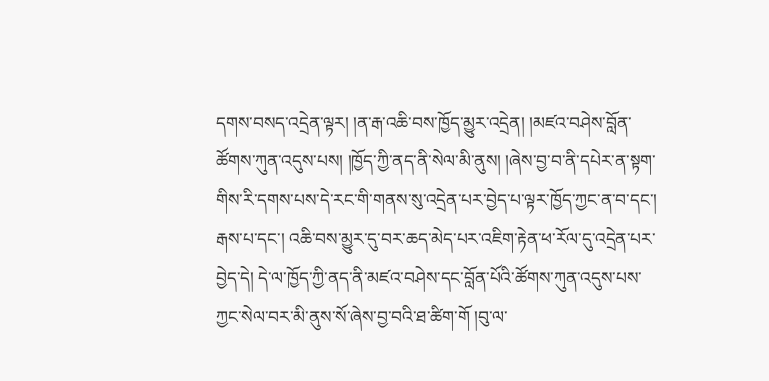དགས་བསད་འདྲེན་ལྟར། །ན་རྒ་འཆི་བས་ཁྱོད་མྱུར་འདྲེན། །མཛའ་བཤེས་བློན་ཚོགས་ཀུན་འདུས་པས། །ཁྱོད་ཀྱི་ནད་ནི་སེལ་མི་ནུས། །ཞེས་བྱ་བ་ནི་དཔེར་ན་སྟག་གིས་རི་དགས་པས་དེ་རང་གི་གནས་སུ་འདྲེན་པར་བྱེད་པ་ལྟར་ཁྱོད་ཀྱང་ན་བ་དང་། རྒས་པ་དང་། འཆི་བས་མྱུར་དུ་བར་ཆད་མེད་པར་འཇིག་རྟེན་ཕ་རོལ་དུ་འདྲེན་པར་བྱེད་དེ། དེ་ལ་ཁྱོད་ཀྱི་ནད་ནི་མཛའ་བཤེས་དང་བློན་པོའི་ཚོགས་ཀུན་འདུས་པས་ཀྱང་སེལ་བར་མི་ནུས་སོ་ཞེས་བྱ་བའི་ཐ་ཚིག་གོ །བུ་ལ་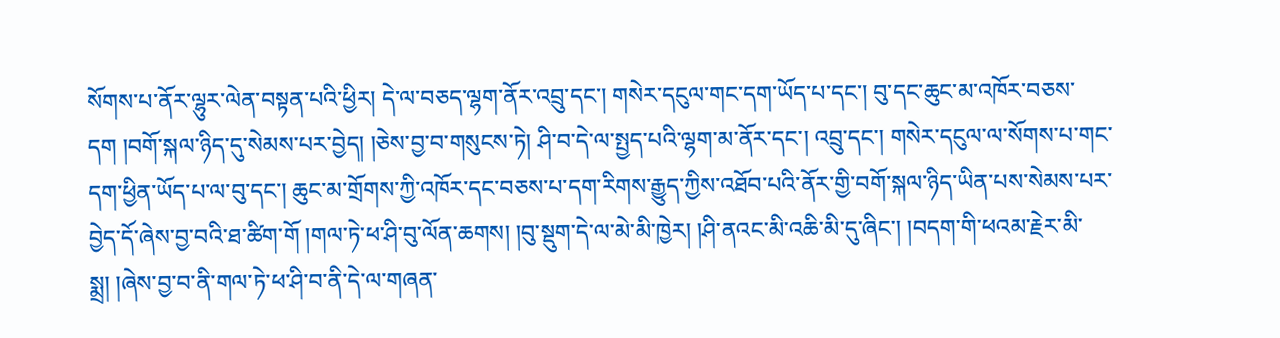སོགས་པ་ནོར་ལྷུར་ལེན་བསྟན་པའི་ཕྱིར། དེ་ལ་བཅད་ལྷག་ནོར་འབྲུ་དང་། གསེར་དངུལ་གང་དག་ཡོད་པ་དང་། བུ་དང་ཆུང་མ་འཁོར་བཅས་དག །བགོ་སྐལ་ཉིད་དུ་སེམས་པར་བྱེད། །ཅེས་བྱ་བ་གསུངས་ཏེ། ཤི་བ་དེ་ལ་སྤྱད་པའི་ལྷག་མ་ནོར་དང་། འབྲུ་དང་། གསེར་དངུལ་ལ་སོགས་པ་གང་དག་ཕྱིན་ཡོད་པ་ལ་བུ་དང་། ཆུང་མ་གྲོགས་ཀྱི་འཁོར་དང་བཅས་པ་དག་རིགས་རྒྱུད་ཀྱིས་འཐོབ་པའི་ནོར་གྱི་བགོ་སྐལ་ཉིད་ཡིན་པས་སེམས་པར་བྱེད་དོ་ཞེས་བྱ་བའི་ཐ་ཚིག་གོ །གལ་ཏེ་ཕ་ཤི་བུ་ལོན་ཆགས། །བུ་སྡུག་དེ་ལ་མེ་མི་ཁྱེར། །ཤི་ནའང་མི་འཆི་མི་དུ་ཞིང་། །བདག་གི་ཕའམ་རྗེར་མི་སྨྲ། །ཞེས་བྱ་བ་ནི་གལ་ཏེ་ཕ་ཤི་བ་ནི་དེ་ལ་གཞན་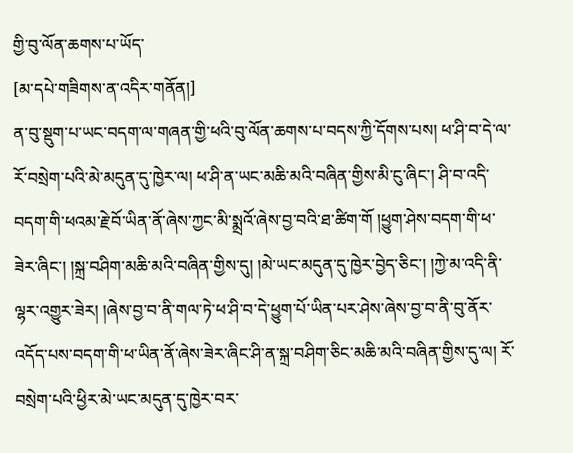གྱི་བུ་ལོན་ཆགས་པ་ཡོད་
[མ་དཔེ་གཟིགས་ན་འདིར་གནོན།]
ན་བུ་སྡུག་པ་ཡང་བདག་ལ་གཞན་གྱི་ཕའི་བུ་ལོན་ཆགས་པ་བདས་ཀྱི་དོགས་པས། ཕ་ཤི་བ་དེ་ལ་རོ་བསྲེག་པའི་མེ་མདུན་དུ་ཁྱེར་ལ། ཕ་ཤི་ན་ཡང་མཆི་མའི་བཞིན་གྱིས་མི་ངུ་ཞིང་། ཤི་བ་འདི་བདག་གི་ཕའམ་རྗེ་བོ་ཡིན་ནོ་ཞེས་ཀྱང་མི་སྨྲའོ་ཞེས་བྱ་བའི་ཐ་ཚིག་གོ །ཕྱུག་ཤེས་བདག་གི་ཕ་ཟེར་ཞིང་། །སྐྲ་བཤིག་མཆི་མའི་བཞིན་གྱིས་དུ། །མེ་ཡང་མདུན་དུ་ཁྱེར་བྱེད་ཅིང་། །ཀྱེ་མ་འདི་ནི་ལྷར་འགྱུར་ཟེར། །ཞེས་བྱ་བ་ནི་གལ་ཏེ་ཕ་ཤི་བ་དེ་ཕྱུག་པོ་ཡིན་པར་ཤེས་ཞེས་བྱ་བ་ནི་བུ་ནོར་འདོད་པས་བདག་གི་ཕ་ཡིན་ནོ་ཞེས་ཟེར་ཞིང་ཤི་ན་སྐྲ་བཤིག་ཅིང་མཆི་མའི་བཞིན་གྱིས་དུ་ལ། རོ་བསྲེག་པའི་ཕྱིར་མེ་ཡང་མདུན་དུ་ཁྱེར་བར་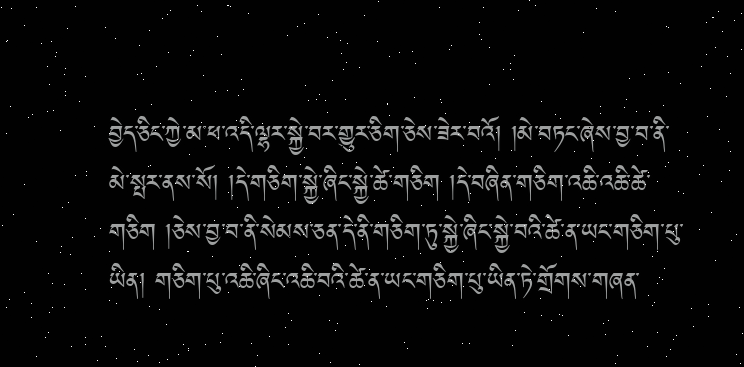བྱེད་ཅིང་ཀྱེ་མ་ཕ་འདི་ལྷར་སྐྱེ་བར་གྱུར་ཅིག་ཅེས་ཟེར་བའོ། །མེ་བཏང་ཞེས་བྱ་བ་ནི་མེ་སྤར་ནས་སོ། །དེ་གཅིག་སྐྱེ་ཞིང་སྐྱེ་ཚེ་གཅིག །དེ་བཞིན་གཅིག་འཆི་འཆི་ཚེ་གཅིག །ཅེས་བྱ་བ་ནི་སེམས་ཅན་དེ་ནི་གཅིག་ཏུ་སྐྱེ་ཞིང་སྐྱེ་བའི་ཚེ་ན་ཡང་གཅིག་པུ་ཡིན། གཅིག་པུ་འཆི་ཞིང་འཆི་བའི་ཚེ་ན་ཡང་གཅིག་པུ་ཡིན་ཏེ་གྲོགས་གཞན་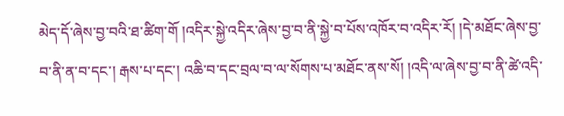མེད་དོ་ཞེས་བྱ་བའི་ཐ་ཚིག་གོ །འདིར་སྐྱེ་འདིར་ཞེས་བྱ་བ་ནི་སྐྱེ་བ་པོས་འཁོར་བ་འདིར་རོ། །དེ་མཐོང་ཞེས་བྱ་བ་ནི་ན་བ་དང་། རྒས་པ་དང་། འཆི་བ་དང་བྲལ་བ་ལ་སོགས་པ་མཐོང་ནས་སོ། །འདི་ལ་ཞེས་བྱ་བ་ནི་ཚེ་འདི་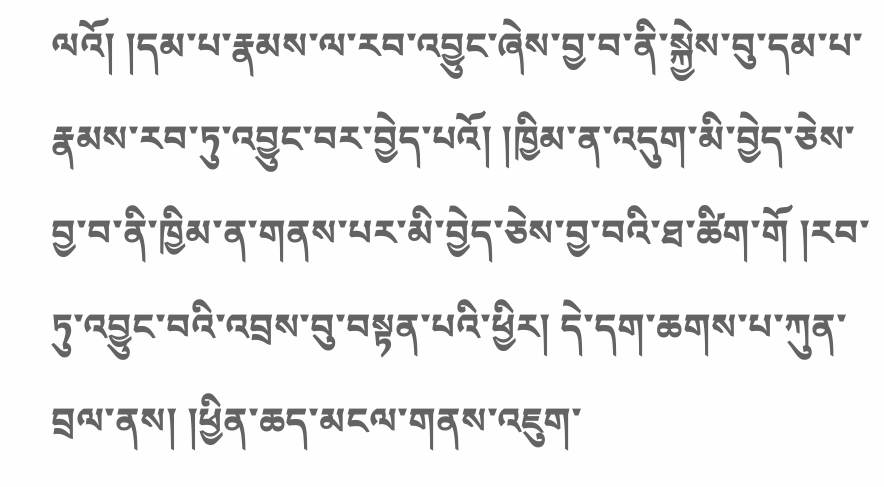ལའོ། །དམ་པ་རྣམས་ལ་རབ་འབྱུང་ཞེས་བྱ་བ་ནི་སྐྱེས་བུ་དམ་པ་རྣམས་རབ་ཏུ་འབྱུང་བར་བྱེད་པའོ། །ཁྱིམ་ན་འདུག་མི་བྱེད་ཅེས་བྱ་བ་ནི་ཁྱིམ་ན་གནས་པར་མི་བྱེད་ཅེས་བྱ་བའི་ཐ་ཚིག་གོ །རབ་ཏུ་འབྱུང་བའི་འབྲས་བུ་བསྟན་པའི་ཕྱིར། དེ་དག་ཆགས་པ་ཀུན་བྲལ་ནས། །ཕྱིན་ཆད་མངལ་གནས་འཇུག་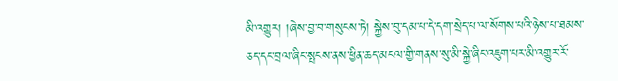མི་འགྱུར། །ཞེས་བྱ་བ་གསུངས་ཏེ། སྐྱེས་བུ་དམ་པ་དེ་དག་སྲེད་པ་ལ་སོགས་པའི་ཉེས་པ་ཐམས་ཅད་དང་བྲལ་ཞིང་སྤངས་ནས་ཕྱིན་ཆད་མངལ་གྱི་གནས་སུ་མི་སྐྱེ་ཞིང་འཇུག་པར་མི་འགྱུར་རོ་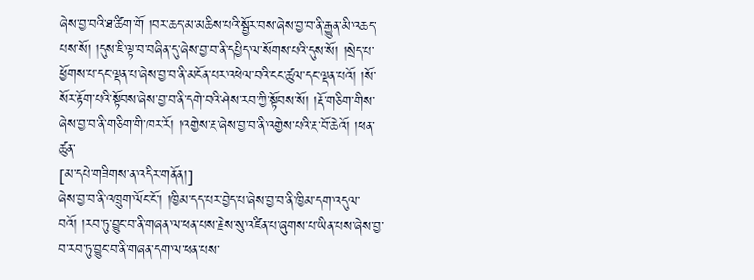ཞེས་བྱ་བའི་ཐ་ཚིག་གོ །བར་ཆད་མ་མཆིས་པའི་སྦྱོར་བས་ཞེས་བྱ་བ་ནི་རྒྱུན་མི་འཆད་པས་སོ། །དུས་ཇི་ལྟ་བ་བཞིན་དུ་ཞེས་བྱ་བ་ནི་དཔྱིད་ལ་སོགས་པའི་དུས་སོ། །སྲེད་པ་ཕྱོགས་པ་དང་ལྡན་པ་ཞེས་བྱ་བ་ནི་མངོན་པར་འཕེལ་བའི་ངང་ཚུལ་དང་ལྡན་པའོ། །སོ་སོར་རྟོག་པའི་སྟོབས་ཞེས་བྱ་བ་ནི་དགེ་བའི་ཤེས་རབ་ཀྱི་སྟོབས་སོ། །རྡོ་གཅིག་གིས་ཞེས་བྱ་བ་ནི་གཅིག་གི་ཁར་རོ། །འགྱེས་རྔ་ཞེས་བྱ་བ་ནི་འགྱེས་པའི་རྔ་བོ་ཆེའོ། །ཕན་ཚུན་
[མ་དཔེ་གཟིགས་ན་འདིར་གནོན།]
ཞེས་བྱ་བ་ནི་འཁྲུག་ལོང་ངོ་། །ཁྱིམ་དད་པར་བྱེད་པ་ཞེས་བྱ་བ་ནི་ཁྱིམ་དག་འདུལ་བའོ། །རབ་ཏུ་བྱུང་བ་ནི་གཞན་ལ་ཕན་པས་རྗེས་སུ་འཛིན་པ་ཞུགས་པ་ཡིན་པས་ཞེས་བྱ་བ་རབ་ཏུ་བྱུང་བ་ནི་གཞན་དག་ལ་ཕན་པས་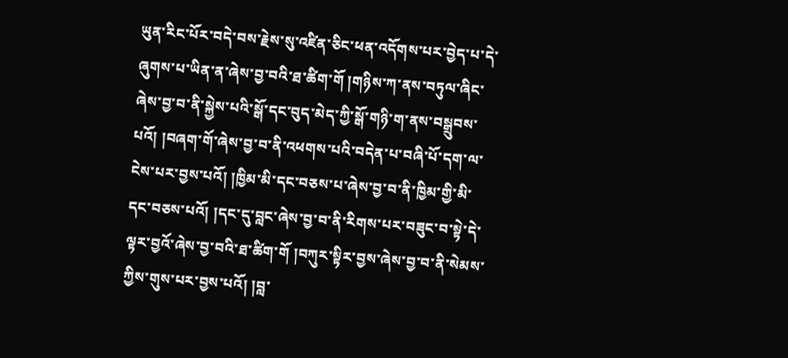ཡུན་རིང་པོར་བདེ་བས་རྗེས་སུ་འཛིན་ཅིང་ཕན་འདོགས་པར་བྱེད་པ་དེ་ཞུགས་པ་ཡིན་ན་ཞེས་བྱ་བའི་ཐ་ཚིག་གོ །གཉིས་ཀ་ནས་བཏུལ་ཞིང་ཞེས་བྱ་བ་ནི་སྐྱེས་པའི་སྒོ་དང་བུད་མེད་ཀྱི་སྒོ་གཉི་ག་ནས་བསྒྲུབས་པའོ། །བཞག་གོ་ཞེས་བྱ་བ་ནི་འཕགས་པའི་བདེན་པ་བཞི་པོ་དག་ལ་ངེས་པར་བྱས་པའོ། །ཁྱིམ་མི་དང་བཅས་པ་ཞེས་བྱ་བ་ནི་ཁྱིམ་གྱི་མི་དང་བཅས་པའོ། །དང་དུ་བླང་ཞེས་བྱ་བ་ནི་རིགས་པར་བཟུང་བ་སྟེ་དེ་ལྟར་བྱའོ་ཞེས་བྱ་བའི་ཐ་ཚིག་གོ །བཀུར་སྟིར་བྱས་ཞེས་བྱ་བ་ནི་སེམས་ཀྱིས་གུས་པར་བྱས་པའོ། །བླ་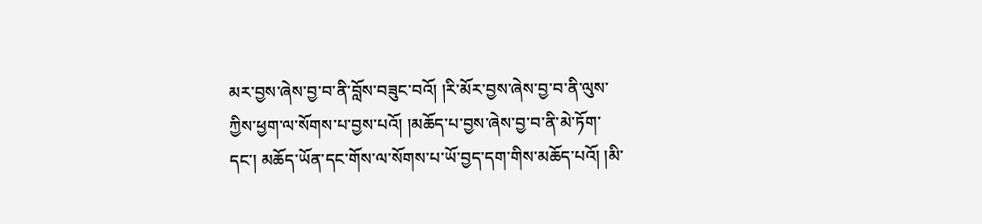མར་བྱས་ཞེས་བྱ་བ་ནི་བློས་བཟུང་བའོ། །རི་མོར་བྱས་ཞེས་བྱ་བ་ནི་ལུས་ཀྱིས་ཕྱག་ལ་སོགས་པ་བྱས་པའོ། །མཆོད་པ་བྱས་ཞེས་བྱ་བ་ནི་མེ་ཏོག་དང་། མཆོད་ཡོན་དང་གོས་ལ་སོགས་པ་ཡོ་བྱད་དག་གིས་མཆོད་པའོ། །མི་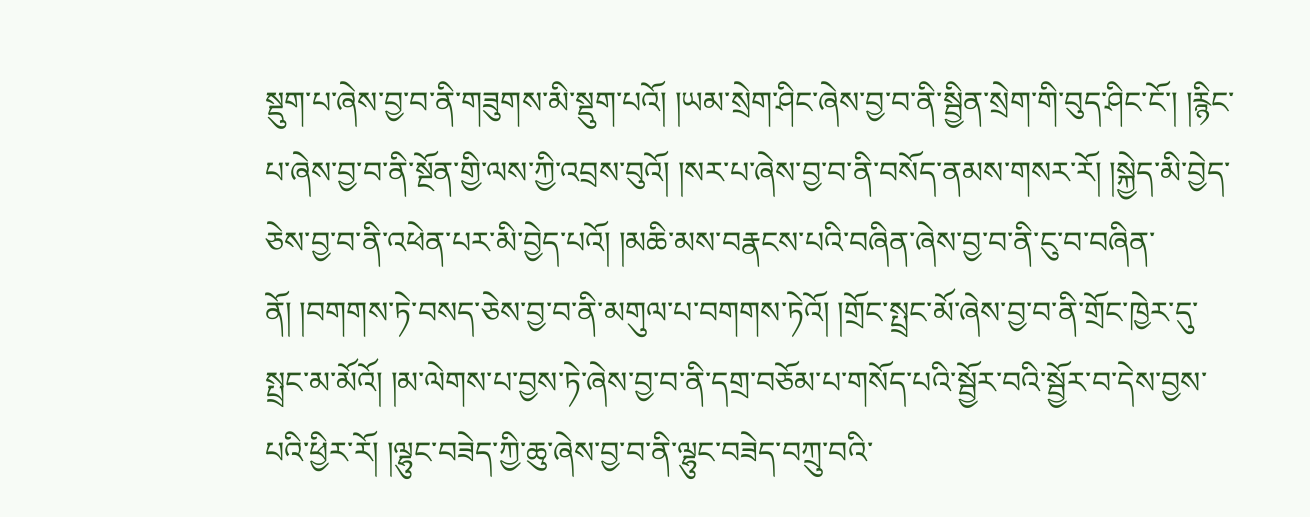སྡུག་པ་ཞེས་བྱ་བ་ནི་གཟུགས་མི་སྡུག་པའོ། །ཡམ་སྲེག་ཤིང་ཞེས་བྱ་བ་ནི་སྦྱིན་སྲེག་གི་བུད་ཤིང་ངོ་། །རྙིང་པ་ཞེས་བྱ་བ་ནི་སྔོན་གྱི་ལས་ཀྱི་འབྲས་བུའོ། །སར་པ་ཞེས་བྱ་བ་ནི་བསོད་ནམས་གསར་རོ། །སྐྱེད་མི་བྱེད་ཅེས་བྱ་བ་ནི་འཕེན་པར་མི་བྱེད་པའོ། །མཆི་མས་བརྣངས་པའི་བཞིན་ཞེས་བྱ་བ་ནི་ངུ་བ་བཞིན་ནོ། །བགགས་ཏེ་བསད་ཅེས་བྱ་བ་ནི་མགུལ་པ་བགགས་ཏེའོ། །གྲོང་སྤྲང་མོ་ཞེས་བྱ་བ་ནི་གྲོང་ཁྱེར་དུ་སྤྲང་མ་མོའོ། །མ་ལེགས་པ་བྱས་ཏེ་ཞེས་བྱ་བ་ནི་དགྲ་བཅོམ་པ་གསོད་པའི་སྦྱོར་བའི་སྦྱོར་བ་དེས་བྱས་པའི་ཕྱིར་རོ། །ལྷུང་བཟེད་ཀྱི་ཆུ་ཞེས་བྱ་བ་ནི་ལྷུང་བཟེད་བཀྲུ་བའི་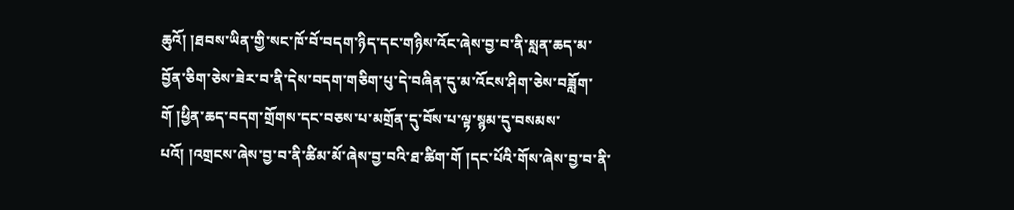ཆུའོ། །ཐབས་ཡིན་གྱི་སང་ཁོ་བོ་བདག་ཉིད་དང་གཉིས་འོང་ཞེས་བྱ་བ་ནི་སླན་ཆད་མ་བྱོན་ཅིག་ཅེས་ཟེར་བ་ནི་དེས་བདག་གཅིག་པུ་དེ་བཞིན་དུ་མ་འོངས་ཤིག་ཅེས་བཟློག་གོ །ཕྱིན་ཆད་བདག་གྲོགས་དང་བཅས་པ་མགྲོན་དུ་བོས་པ་ལྟ་སྙམ་དུ་བསམས་པའོ། །འགྲངས་ཞེས་བྱ་བ་ནི་ཚིམ་མོ་ཞེས་བྱ་བའི་ཐ་ཚིག་གོ །དང་པོའི་གོས་ཞེས་བྱ་བ་ནི་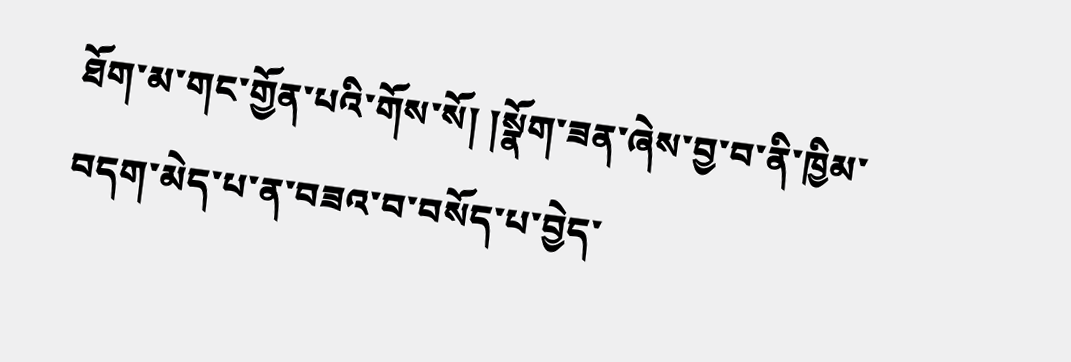ཐོག་མ་གང་གྱོན་པའི་གོས་སོ། །སྣོག་ཟན་ཞེས་བྱ་བ་ནི་ཁྱིམ་བདག་མེད་པ་ན་བཟའ་བ་བསོད་པ་བྱེད་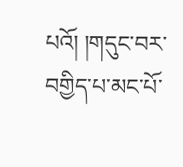པའོ། །གདུང་བར་བགྱིད་པ་མང་པོ་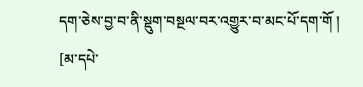དག་ཅེས་བྱ་བ་ནི་སྡུག་བསྔལ་བར་འགྱུར་བ་མང་པོ་དག་གོ །
[མ་དཔེ་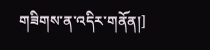གཟིགས་ན་འདིར་གནོན།]